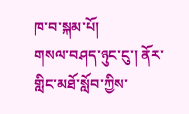ཁ་བ་སྐམ་པོ།
གསལ་བཤད་ཉུང་ངུ་། ནོར་གླིང་མཐོ་སློབ་ཀྱིས་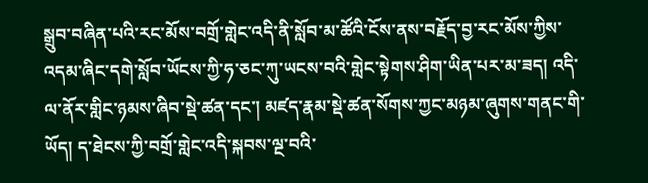སྒྲུབ་བཞིན་པའི་རང་མོས་བགྲོ་གླེང་འདི་ནི་སློབ་མ་ཚོའི་ངོས་ནས་བརྗོད་བྱ་རང་མོས་ཀྱིས་འདམ་ཞིང་དགེ་སློབ་ཡོངས་ཀྱི་ཧ་ཅང་ཀུ་ཡངས་བའི་གླེང་སྟེགས་ཤིག་ཡིན་པར་མ་ཟད། འདི་ལ་ནོར་གླིང་ཉམས་ཞིབ་སྡེ་ཚན་དང་། མཛད་རྣམ་སྡེ་ཚན་སོགས་ཀྱང་མཉམ་ཞུགས་གནང་གི་ཡོད། ད་ཐེངས་ཀྱི་བགྲོ་གླེང་འདི་སྐབས་ལྔ་བའི་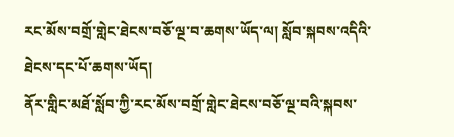རང་མོས་བགྲོ་གླེང་ཐེངས་བཅོ་ལྔ་བ་ཆགས་ཡོད་ལ། སློབ་སྐབས་འདིའི་ཐེངས་དང་པོ་ཆགས་ཡོད།
ནོར་གླིང་མཐོ་སློབ་ཀྱི་རང་མོས་བགྲོ་གླེང་ཐེངས་བཅོ་ལྔ་བའི་སྐབས་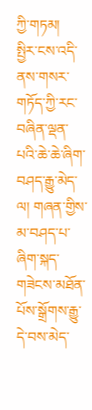ཀྱི་གཏམ།
སྤྱིར་ངས་འདི་ནས་གསར་གཏོད་ཀྱི་རང་བཞིན་ལྡན་པའི་ཆེ་ཆེ་ཞིག་བཤད་རྒྱུ་མེད་ལ། གཞན་གྱིས་མ་བཤད་པ་ཞིག་སྐད་གཟེངས་མཐོན་པོས་སྒྲོགས་རྒྱུ་དེ་བས་མེད་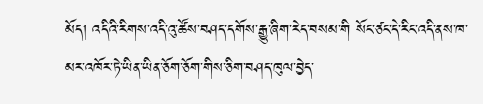མོད། འདིའི་རིགས་འདི་འུ་ཚོས་བཤད་དགོས་རྒྱུ་ཞིག་རེད་བསམ་གི སོང་ཙང་དེ་རིང་འདི་ནས་ཁ་མར་འཁོར་ཏེ་ཡིན་ཡིན་ཅོག་ཅོག་གིས་ཅིག་བཤད་ཁུལ་བྱེད་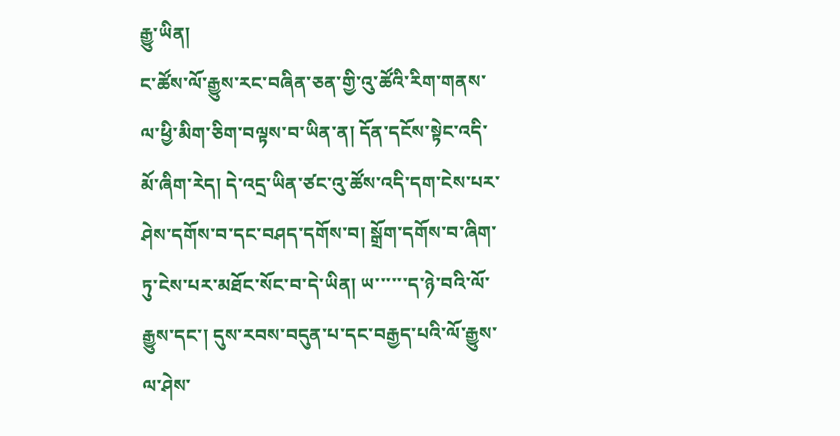རྒྱུ་ཡིན།
ང་ཚོས་ལོ་རྒྱུས་རང་བཞིན་ཅན་གྱི་འུ་ཚོའི་རིག་གནས་ལ་ཕྱི་མིག་ཅིག་བལྟས་བ་ཡིན་ན། དོན་དངོས་སྟེང་འདི་མོ་ཞིག་རེད། དེ་འདྲ་ཡིན་ཙང་འུ་ཚོས་འདི་དག་ངེས་པར་ཤེས་དགོས་བ་དང་བཤད་དགོས་བ། སྒྲོག་དགོས་བ་ཞིག་ཏུ་ངེས་པར་མཐོང་སོང་བ་དེ་ཡིན། ཡ་་་་་་ད་ཉེ་བའི་ལོ་རྒྱུས་དང་། དུས་རབས་བདུན་པ་དང་བརྒྱད་པའི་ལོ་རྒྱུས་ལ་ཤེས་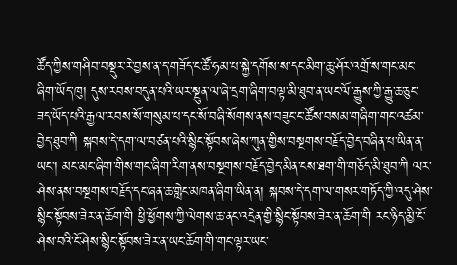ཚོད་ཀྱིས་གཤིབ་བསྡུར་རེ་བྱས་ན་ད་གཟོད་ང་ཚོ་ཧམ་པ་སྐྱེ་དགོས་ས་དང་མིག་ཆུ་ཤོར་འགྲོ་ས་གང་མང་ཞིག་ཡོད་ཁུ། དུས་རབས་བདུན་པའི་ཡར་སྔུན་ལ་ཞེ་དྲག་ཞིག་བལྟ་མི་ཐུབ་ན་ཡང་ལོ་རྒྱུས་ཀྱི་རྒྱུ་ཆ་ཅུང་ཟད་ཡོད་པའི་རྒྱལ་རབས་སོ་གསུམ་པ་དང་སོ་བཞི་སོགས་ནས་བཟུང་ང་ཚོས་བསམ་གཞིག་གང་འཚམ་བྱེད་ཐུབ་ཀི སྐབས་དེ་དག་ལ་བཙན་པའི་སྙིང་སྟོབས་ཞེས་ཀུན་གྱིས་བསྔགས་བརྗོད་བྱེད་བཞིན་པ་ཡིན་ན་ཡང་། མང་མང་ཞིག་གིས་གང་ཞིག་རིག་ནས་བསྔགས་བརྗོད་བྱེད་མིན་ངས་ཐག་གི་གཅོད་མི་ཐུབ་ཀི ལར་ཤེས་ནས་བསྔགས་བརྗོད་དང་ཞན་ཆ་གླེང་མཁན་ཞིག་ཡིན་ན། སྐབས་དེ་དག་ལ་གསར་གཏོད་ཀྱི་འདུ་ཤེས་སྙིང་སྟོབས་ཟེར་ན་ཆོག་གི ཕྱི་ཕྱོགས་ཀྱི་ལེགས་ཆ་ནང་འདྲེན་གྱི་སྙིང་སྟོབས་ཟེར་ན་ཆོག་གི རང་ཉིད་མྱི་ངོ་ཤེས་བའི་ངོ་ཤེས་སྙིང་སྟོབས་ཟེར་ན་ཡང་ཆོག་གི་གང་ལྟར་ཡང་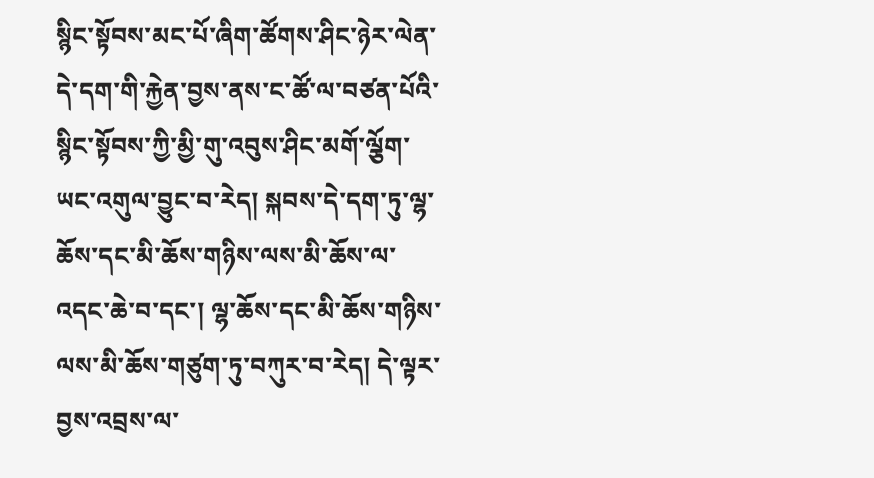སྙིང་སྟོབས་མང་པོ་ཞིག་ཚོགས་ཤིང་ཉེར་ལེན་དེ་དག་གི་རྐྱེན་བྱས་ནས་ང་ཚོ་ལ་བཙན་པོའི་སྙིང་སྟོབས་ཀྱི་མྱི་གུ་འབུས་ཤིང་མགོ་ལྕོག་ཡང་འགུལ་བྱུང་བ་རེད། སྐབས་དེ་དག་ཏུ་ལྷ་ཆོས་དང་མི་ཆོས་གཉིས་ལས་མི་ཆོས་ལ་འདང་ཆེ་བ་དང་། ལྷ་ཆོས་དང་མི་ཆོས་གཉིས་ལས་མི་ཆོས་གཙུག་ཏུ་བཀུར་བ་རེད། དེ་ལྟར་བྱས་འབྲས་ལ་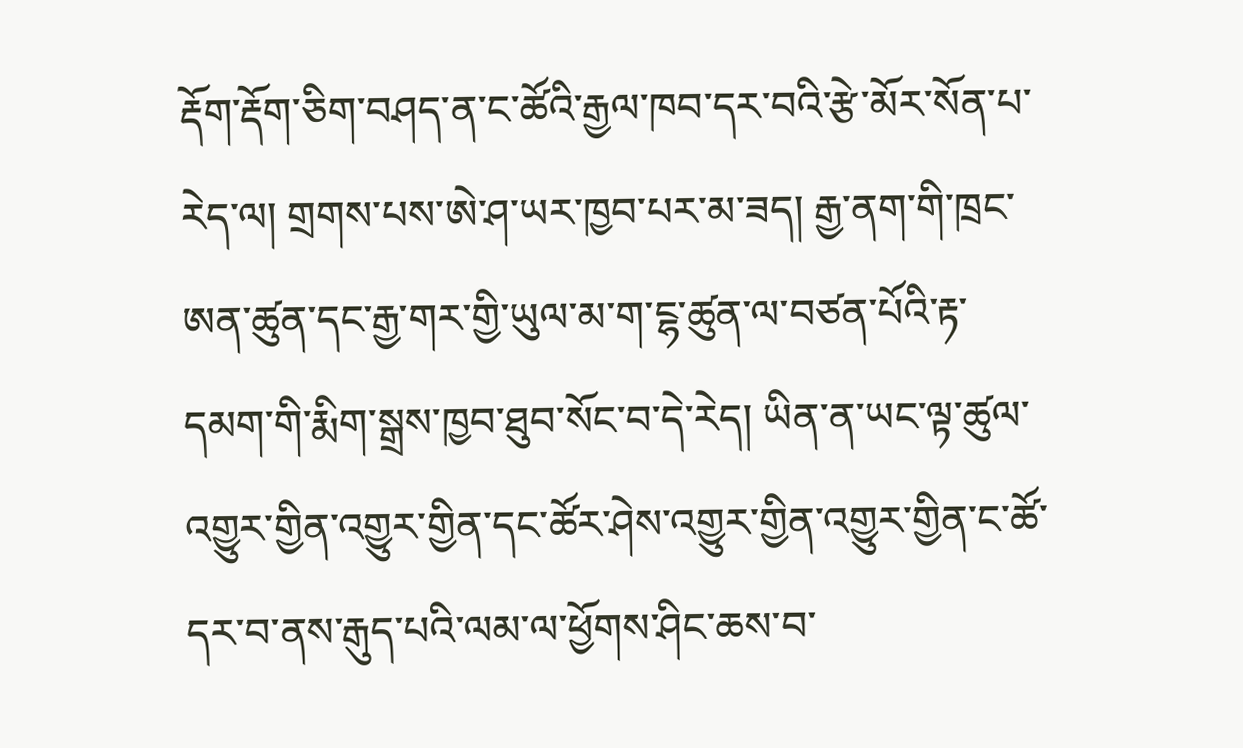རྡོག་རྡོག་ཅིག་བཤད་ན་ང་ཚོའི་རྒྱལ་ཁབ་དར་བའི་རྩེ་མོར་སོན་པ་རེད་ལ། གྲགས་པས་ཨེ་ཤ་ཡར་ཁྱབ་པར་མ་ཟད། རྒྱ་ནག་གི་ཁྲང་ཨན་ཚུན་དང་རྒྱ་གར་གྱི་ཡུལ་མ་ག་ངྷ་ཚུན་ལ་བཙན་པོའི་རྟ་དམག་གི་རྨིག་སྒྲས་ཁྱབ་ཐུབ་སོང་བ་དེ་རེད། ཡིན་ན་ཡང་ལྟ་ཚུལ་འགྱུར་གྱིན་འགྱུར་གྱིན་དང་ཚོར་ཤེས་འགྱུར་གྱིན་འགྱུར་གྱིན་ང་ཚོ་དར་བ་ནས་རྒུད་པའི་ལམ་ལ་ཕྱོགས་ཤིང་ཆས་བ་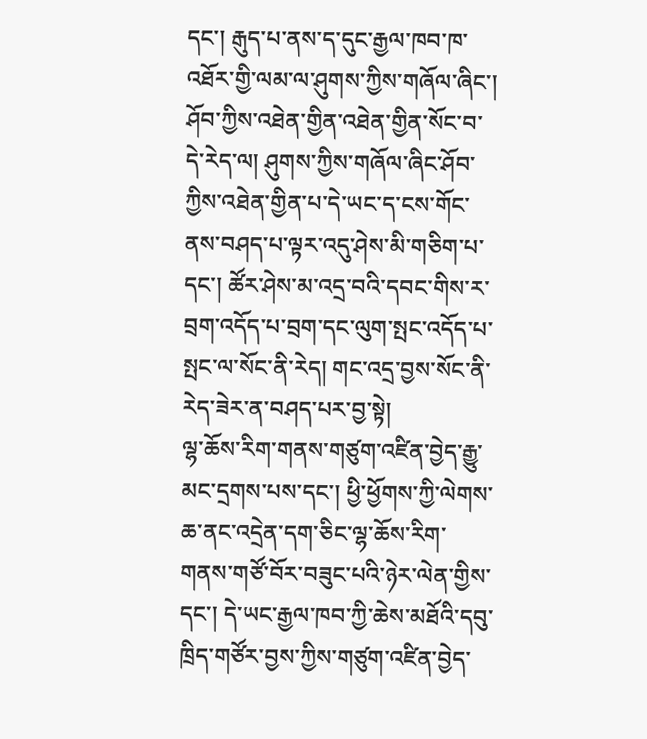དང་། རྒུད་པ་ནས་ད་དུང་རྒྱལ་ཁབ་ཁ་འཐོར་གྱི་ལམ་ལ་ཤུགས་ཀྱིས་གཞོལ་ཞིང་། ཤོབ་ཀྱིས་འཐེན་གྱིན་འཐེན་གྱིན་སོང་བ་དེ་རེད་ལ། ཤུགས་ཀྱིས་གཞོལ་ཞིང་ཤོབ་ཀྱིས་འཐེན་གྱིན་པ་དེ་ཡང་ད་ངས་གོང་ནས་བཤད་པ་ལྟར་འདུ་ཤེས་མི་གཅིག་པ་དང་། ཚོར་ཤེས་མ་འདྲ་བའི་དབང་གིས་ར་བྲག་འདོད་པ་བྲག་དང་ལུག་སྤང་འདོད་པ་སྤང་ལ་སོང་ནི་རེད། གང་འདྲ་བྱས་སོང་ནི་རེད་ཟེར་ན་བཤད་པར་བྱ་སྟེ།
ལྷ་ཆོས་རིག་གནས་གཙུག་འཛིན་བྱེད་རྒྱུ་མང་དྲགས་པས་དང་། ཕྱི་ཕྱོགས་ཀྱི་ལེགས་ཆ་ནང་འདྲེན་དག་ཅིང་ལྷ་ཆོས་རིག་གནས་གཙོ་བོར་བཟུང་པའི་ཉེར་ལེན་གྱིས་དང་། དེ་ཡང་རྒྱལ་ཁབ་ཀྱི་ཆེས་མཐོའི་དབུ་ཁྲིད་གཙོར་བྱས་ཀྱིས་གཙུག་འཛིན་བྱེད་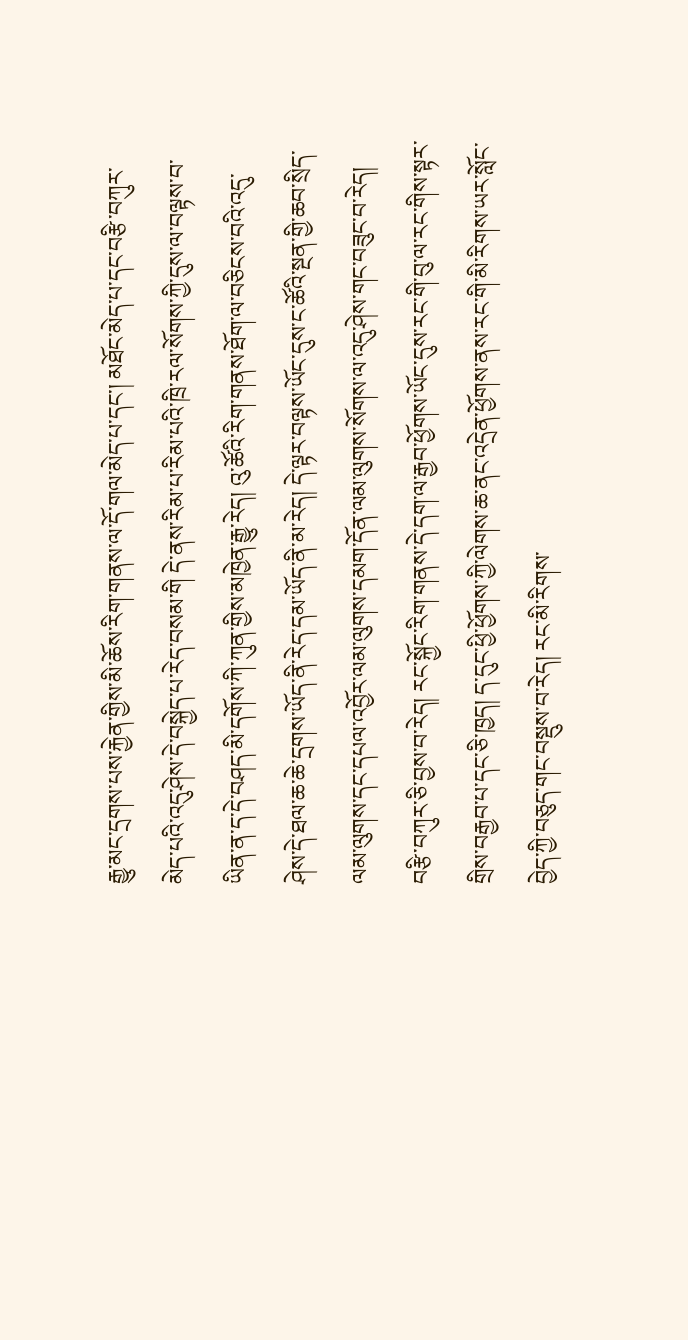རྒྱུ་མང་དྲགས་པས་རྐྱེན་གྱིས་མི་ཆོས་རིག་གནས་ལ་དོ་གལ་མེད་པ་དང་། མཐོང་མེད་པ་དང་བརྩི་བཀུར་མེད་པའི་འདུ་ཤེས་དེ་བསྐྱེད་པ་རེད་བསམ་གི དེ་ནས་རིམ་པ་རིམ་པའི་ཁྲི་རལ་སོགས་ཀྱི་དུས་ལ་བལྟས་བ་ཡིན་ན་ད་དེ་བཤད་མི་དགོས་ཀི་ཀུན་གྱིས་མཁྱེན་རྒྱུ་རེད། འུ་ཚོའི་རིག་གནས་ཐོག་ལ་བཅིངས་བའི་འདུ་ཤེས་དེ་ཐལ་ཆ་ཆེ་དྲགས་ཡོད་ནི་རེད་དམ་ཡོད་ནི་མ་རེད། དེ་ལྟར་བལྟས་ཡོང་དུས་ང་ཚོའི་སྔན་གྱི་ཆབ་སྲིད་ལམ་ལུགས་དང་དཔལ་འབྱོར་ལམ་ལུགས་དམག་དོན་ལམ་ལུགས་སོགས་ལ་འདུ་ཤེས་གང་བཟུང་བ་རེད། བརྩི་བཀུར་ཅི་བྱས་བ་རེད། རང་སྐྱོང་རིག་གནས་དེ་དག་ལ་རྒྱབ་ཕྱོགས་ཡོང་དུས་རང་གི་བུ་ལ་རང་གིས་སྟར་གྲིས་བརྒྱབ་པ་དང་ཅི་ཁྱད། ད་དུང་ཕྱི་ཕྱོགས་ཀྱི་ལེགས་ཆ་ནང་འདྲེན་ཕྱོགས་ནས་རང་གི་མི་རིགས་ཡར་སློང་བྱེད་ཀྱི་བཅུད་གང་བསྡུས་བ་རེད། རང་མི་རིགས་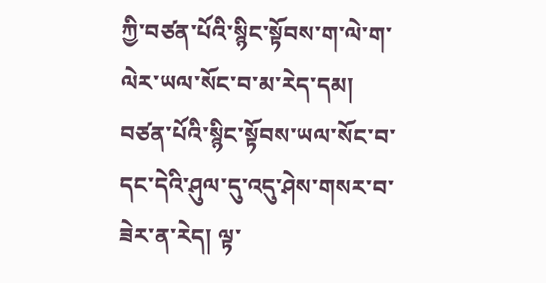ཀྱི་བཙན་པོའི་སྙིང་སྟོབས་ག་ལེ་ག་ལེར་ཡལ་སོང་བ་མ་རེད་དམ། བཙན་པོའི་སྙིང་སྟོབས་ཡལ་སོང་བ་དང་དེའི་ཤུལ་དུ་འདུ་ཤེས་གསར་བ་ཟེར་ན་རེད། ལྟ་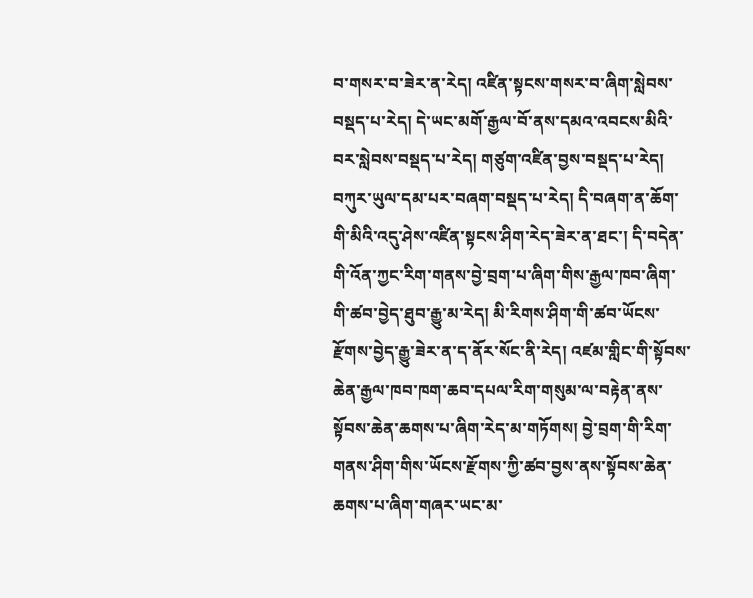བ་གསར་བ་ཟེར་ན་རེད། འཛིན་སྟངས་གསར་བ་ཞིག་སླེབས་བསྡད་པ་རེད། དེ་ཡང་མགོ་རྒྱལ་བོ་ནས་དམའ་འབངས་མིའི་བར་སླེབས་བསྡད་པ་རེད། གཙུག་འཛིན་བྱས་བསྡད་པ་རེད། བཀུར་ཡུལ་དམ་པར་བཞག་བསྡད་པ་རེད། དི་བཞག་ན་ཆོག་གི་མིའི་འདུ་ཤེས་འཛིན་སྟངས་ཤིག་རེད་ཟེར་ན་ཐང་། དི་བདེན་གི་འོན་ཀྱང་རིག་གནས་བྱེ་བྲག་པ་ཞིག་གིས་རྒྱལ་ཁབ་ཞིག་གི་ཚབ་བྱེད་ཐུབ་རྒྱུ་མ་རེད། མི་རིགས་ཤིག་གི་ཚབ་ཡོངས་རྫོགས་བྱེད་རྒྱུ་ཟེར་ན་ད་ནོར་སོང་ནི་རེད། འཛམ་གླིང་གི་སྟོབས་ཆེན་རྒྱལ་ཁབ་ཁག་ཆབ་དཔལ་རིག་གསུམ་ལ་བརྟེན་ནས་སྟོབས་ཆེན་ཆགས་པ་ཞིག་རེད་མ་གཏོགས། བྱེ་བྲག་གི་རིག་གནས་ཤིག་གིས་ཡོངས་རྫོགས་ཀྱི་ཚབ་བྱས་ནས་སྟོབས་ཆེན་ཆགས་པ་ཞིག་གཞར་ཡང་མ་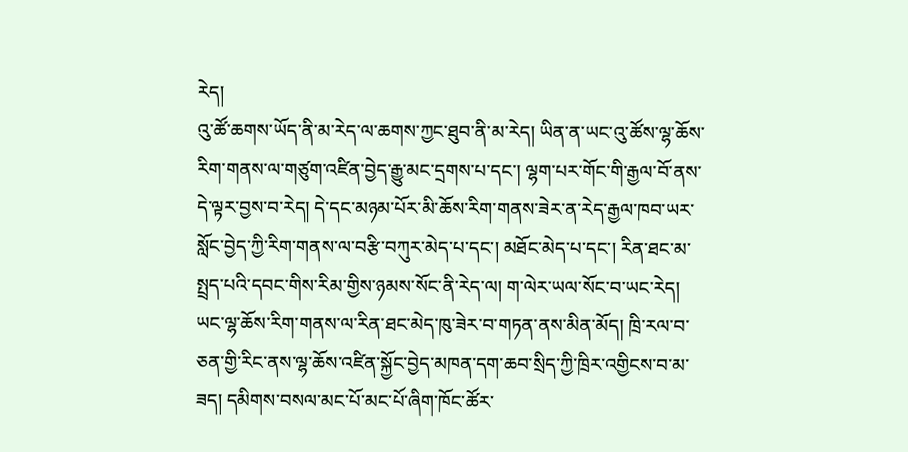རེད།
འུ་ཚོ་ཆགས་ཡོད་ནི་མ་རེད་ལ་ཆགས་ཀྱང་ཐུབ་ནི་མ་རེད། ཡིན་ན་ཡང་འུ་ཚོས་ལྷ་ཆོས་རིག་གནས་ལ་གཙུག་འཛིན་བྱེད་རྒྱུ་མང་དྲགས་པ་དང་། ལྷག་པར་གོང་གི་རྒྱལ་བོ་ནས་དེ་ལྟར་བྱས་བ་རེད། དེ་དང་མཉམ་པོར་མི་ཆོས་རིག་གནས་ཟེར་ན་རེད་རྒྱལ་ཁབ་ཡར་སློང་བྱེད་ཀྱི་རིག་གནས་ལ་བརྩི་བཀུར་མེད་པ་དང་། མཐོང་མེད་པ་དང་། རིན་ཐང་མ་སྤྲད་པའི་དབང་གིས་རིམ་གྱིས་ཉམས་སོང་ནི་རེད་ལ། ག་ལེར་ཡལ་སོང་བ་ཡང་རེད། ཡང་ལྷ་ཆོས་རིག་གནས་ལ་རིན་ཐང་མེད་ཁུ་ཟེར་བ་གཏན་ནས་མིན་མོད། ཁྲི་རལ་བ་ཅན་གྱི་རིང་ནས་ལྷ་ཆོས་འཛིན་སྐྱོང་བྱེད་མཁན་དག་ཆབ་སྲིད་ཀྱི་ཁྲིར་འགྱིངས་བ་མ་ཟད། དམིགས་བསལ་མང་པོ་མང་པོ་ཞིག་ཁོང་ཚོར་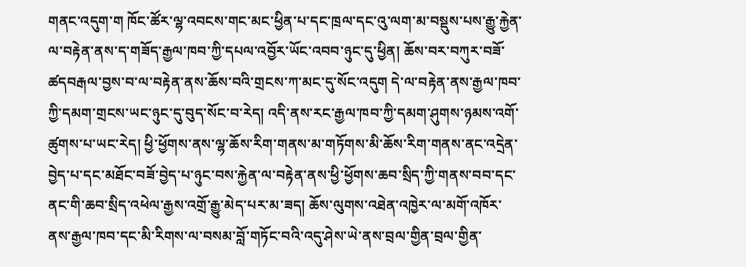གནང་འདུག་ག ཁོང་ཚོར་ལྷ་འབངས་གང་མང་ཕྱིན་པ་དང་ཁྲལ་དང་འུ་ལག་མ་བསྡུས་པས་རྒྱུ་རྐྱེན་ལ་བརྟེན་ནས་ད་གཟོད་རྒྱལ་ཁབ་ཀྱི་དཔལ་འབྱོར་ཡོང་འབབ་ཉུང་དུ་ཕྱིན། ཆོས་བར་བཀུར་བཟོ་ཚདབརྒལ་བྱས་བ་ལ་བརྟེན་ནས་ཆོས་བའི་གྲངས་ཀ་མང་དུ་སོང་འདུག དེ་ལ་བརྟེན་ནས་རྒྱལ་ཁབ་ཀྱི་དམག་གྲངས་ཡང་ཉུང་དུ་བུད་སོང་བ་རེད། འདི་ནས་རང་རྒྱལ་ཁབ་ཀྱི་དམག་ཤུགས་ཉམས་འགོ་ཚུགས་པ་ཡང་རེད། ཕྱི་ཕྱོགས་ནས་ལྷ་ཆོས་རིག་གནས་མ་གཏོགས་མི་ཆོས་རིག་གནས་ནང་འདྲེན་བྱེད་པ་དང་མཐོང་བཟོ་བྱེད་པ་ཉུང་བས་རྐྱེན་ལ་བརྟེན་ནས་ཕྱི་ཕྱོགས་ཆབ་སྲིད་ཀྱི་གནས་བབ་དང་ནང་གི་ཆབ་སྲིད་འཕེལ་རྒྱས་འགྲོ་རྒྱུ་མེད་པར་མ་ཟད། ཆོས་ལུགས་འཐེན་འཁྱེར་ལ་མགོ་འཁོར་ནས་རྒྱལ་ཁབ་དང་མི་རིགས་ལ་བསམ་བློ་གཏོང་བའི་འདུ་ཤེས་ཡེ་ནས་བྲལ་གྱིན་བྲལ་གྱིན་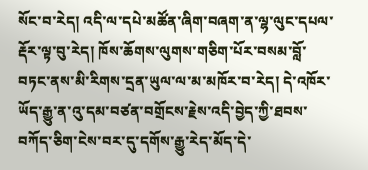སོང་བ་རེད། འདི་ལ་དཔེ་མཚོན་ཞིག་བཞག་ན་ལྷ་ལུང་དཔལ་རྡོར་ལྟ་བུ་རེད། ཁོས་ཆོགས་ལུགས་གཅིག་པོར་བསམ་བློ་བཏང་ནས་མི་རིགས་དྲན་ཡུལ་ལ་མ་མཁོར་བ་རེད། དེ་འཁོར་ཡོད་རྒྱུ་ན་འུ་དམ་བཙན་བགྲོངས་རྗེས་འདི་བྱེད་ཀྱི་ཐབས་བཀོད་ཅིག་ངེས་བར་དུ་དགོས་རྒྱུ་རེད་མོད་དེ་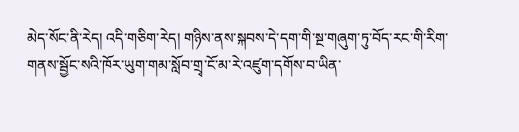མེད་སོང་ནི་རེད། འདི་གཅིག་རེད། གཉིས་ནས་སྐབས་དེ་དག་གི་སྔ་གཞུག་ཏུ་བོད་རང་གི་རིག་གནས་སྦྱོང་སའི་ཁོར་ཡུག་གམ་སློབ་གྲྭ་ངོ་མ་རེ་འཛུག་དགོས་བ་ཡིན་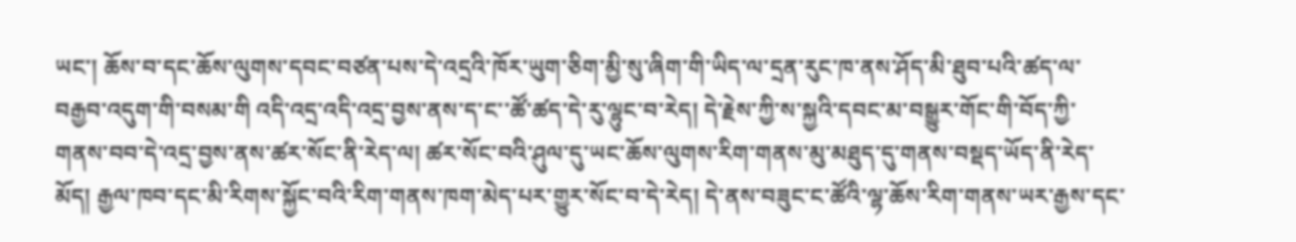ཡང་། ཆོས་བ་དང་ཆོས་ལུགས་དབང་བཙན་པས་དེ་འདྲའི་ཁོར་ཡུག་ཅིག་མྱི་སུ་ཞིག་གི་ཡིད་ལ་དྲན་རུང་ཁ་ནས་ཤོད་མི་ཐུབ་པའི་ཚད་ལ་བརྒྱབ་འདུག་གི་བསམ་གི འདི་འདྲ་འདི་འདྲ་བྱས་ནས་ད་ང་་ཚོ་ཚད་དེ་རུ་ལྷུང་བ་རེད། དེ་རྗེས་ཀྱི་ས་སྐྱའི་དབང་མ་བསྒྱུར་གོང་གི་བོད་ཀྱི་གནས་བབ་དེ་འདྲ་བྱས་ནས་ཚར་སོང་ནི་རེད་ལ། ཚར་སོང་བའི་ཤུལ་དུ་ཡང་ཆོས་ལུགས་རིག་གནས་མུ་མཐུད་དུ་གནས་བསྡད་ཡོད་ནི་རེད་མོད། རྒྱལ་ཁབ་དང་མི་རིགས་སྐྱོང་བའི་རིག་གནས་ཁག་མེད་པར་གྱུར་སོང་བ་དེ་རེད། དེ་ནས་བཟུང་ང་ཚོའི་ལྷ་ཆོས་རིག་གནས་ཡར་རྒྱས་དང་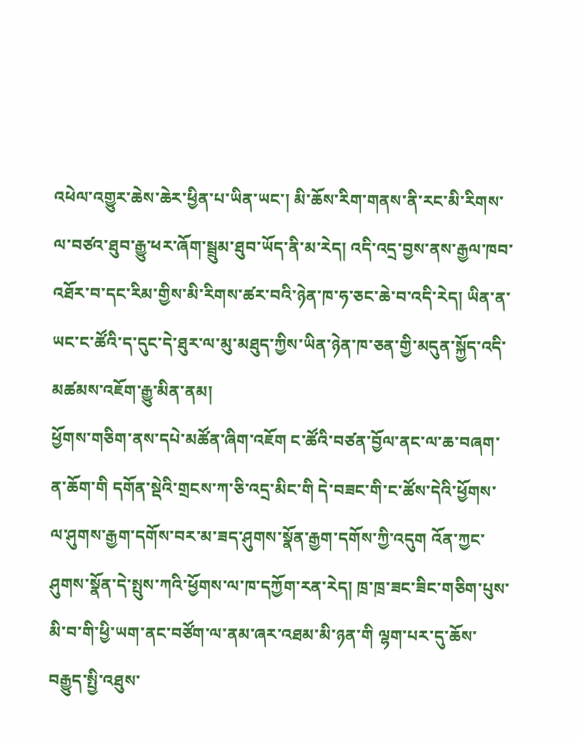འཕེལ་འགྱུར་ཆེས་ཆེར་ཕྱིན་པ་ཡིན་ཡང་། མི་ཆོས་རིག་གནས་ནི་རང་མི་རིགས་ལ་བཙའ་ཐུབ་རྒྱུ་ཕར་ཞོག་སྦྲུམ་ཐུབ་ཡོད་ནི་མ་རེད། འདི་འདྲ་བྱས་ནས་རྒྱལ་ཁབ་འཐོར་བ་དང་རིམ་གྱིས་མི་རིགས་ཚར་བའི་ཉེན་ཁ་ཧ་ཅང་ཆེ་བ་འདི་རེད། ཡིན་ན་ཡང་ང་ཚོའི་ད་དུང་དེ་ཐུར་ལ་མུ་མཐུད་ཀྱིས་ཡིན་ཉེན་ཁ་ཅན་གྱི་མདུན་སྐྱོད་འདི་མཚམས་འཇོག་རྒྱུ་མིན་ནམ།
ཕྱོགས་གཅིག་ནས་དཔེ་མཚོན་ཞིག་འཇོག ང་ཚོའི་བཙན་བྱོལ་ནང་ལ་ཆ་བཞག་ན་ཆོག་གི དགོན་སྡེའི་གྲངས་ཀ་ཅི་འདྲ་མིང་གི དེ་བཟང་གི་ང་ཚོས་དེའི་ཕྱོགས་ལ་ཤུགས་རྒྱག་དགོས་བར་མ་ཟད་ཤུགས་སྣོན་རྒྱག་དགོས་ཀྱི་འདུག འོན་ཀྱང་ཤུགས་སྣོན་དེ་སྤུས་ཀའི་ཕྱོགས་ལ་ཁ་དཀྱོག་རན་རེད། ཁྲ་ཁྲ་ཟང་ཟིང་གཅིག་པུས་མི་བ་གི་ཕྱི་ཡག་ནང་བཙོག་ལ་ནམ་ཞར་འཐམ་མི་ཉན་གི ལྷག་པར་དུ་ཆོས་བརྒྱུད་སྤྱི་འཐུས་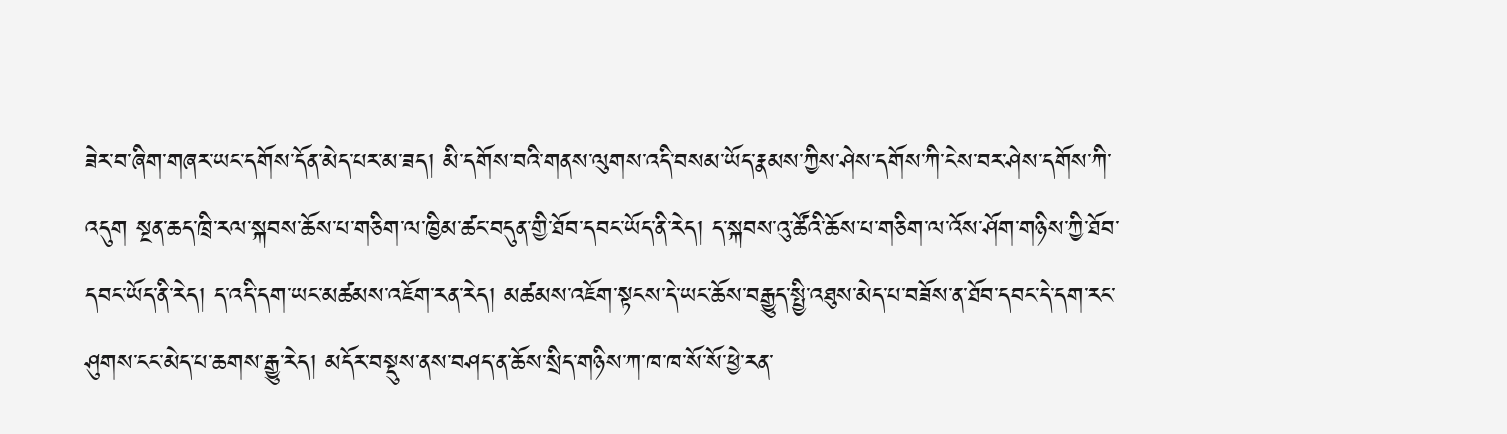ཟེར་བ་ཞིག་གཞར་ཡང་དགོས་དོན་མེད་པར་མ་ཟད། མི་དགོས་བའི་གནས་ལུགས་འདི་བསམ་ཡོད་རྣམས་ཀྱིས་ཤེས་དགོས་ཀི་ངེས་བར་ཤེས་དགོས་ཀི་འདུག སྔན་ཆད་ཁྲི་རལ་སྐབས་ཆོས་པ་གཅིག་ལ་ཁྱིམ་ཚང་བདུན་གྱི་ཐོབ་དབང་ཡོད་ནི་རེད། ད་སྐབས་འུ་ཚོའི་ཆོས་པ་གཅིག་ལ་འོས་ཤོག་གཉིས་ཀྱི་ཐོབ་དབང་ཡོད་ནི་རེད། ད་འདི་དག་ཡང་མཚམས་འཇོག་རན་རེད། མཚམས་འཇོག་སྟངས་དེ་ཡང་ཆོས་བརྒྱུད་སྤྱི་འཐུས་མེད་པ་བཟོས་ན་ཐོབ་དབང་དེ་དག་རང་ཤུགས་ངང་མེད་པ་ཆགས་རྒྱུ་རེད། མདོར་བསྡུས་ནས་བཤད་ན་ཆོས་སྲིད་གཉིས་ཀ་ཁ་ཁ་སོ་སོ་ཕྱེ་རན་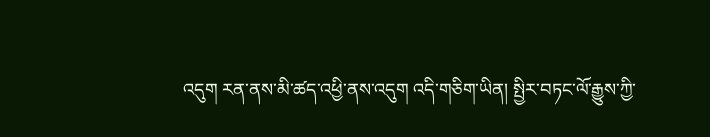འདུག རན་ནས་མི་ཚད་འཕྱི་ནས་འདུག འདི་གཅིག་ཡིན། སྤྱིར་བཏང་ལོ་རྒྱུས་ཀྱི་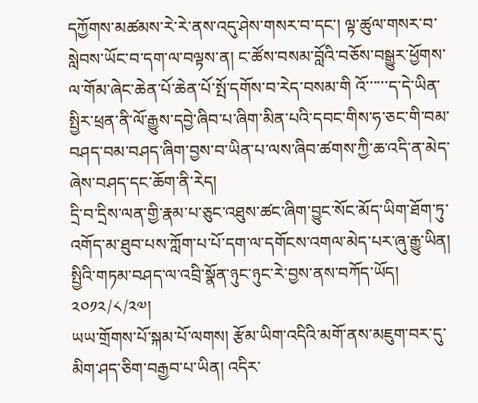དཀྱོགས་མཚམས་རེ་རེ་ནས་འདུ་ཤེས་གསར་བ་དང་། ལྟ་ཚུལ་གསར་བ་སླེབས་ཡོང་བ་དག་ལ་བལྟས་ན། ང་ཚོས་བསམ་བློའི་བཅོས་བསྒྱུར་ཕྱོགས་ལ་གོམ་ཞེང་ཆེན་པོ་ཆེན་པོ་སྤོ་དགོས་བ་རེད་བསམ་གི འོ་་་་་་ད་དེ་ཡིན་སྤྱིར་ཕྲན་ནི་ལོ་རྒྱུས་དབྱེ་ཞིབ་པ་ཞིག་མིན་པའི་དབང་གིས་ཧ་ཅང་གི་བམ་བཤད་བམ་བཤད་ཞིག་བྱས་བ་ཡིན་པ་ལས་ཞིབ་ཚགས་ཀྱི་ཆ་འདི་ན་མེད་ཞེས་བཤད་དང་ཆོག་ནི་རེད།
དྲི་བ་དྲིས་ལན་གྱི་རྣམ་པ་ཅུང་འཐུས་ཚང་ཞིག་བྱུང་སོང་མོད་ཡིག་ཐོག་ཏུ་འགོད་མ་ཐུབ་པས་ཀློག་པ་པོ་དག་ལ་དགོངས་འགལ་མེད་པར་ཞུ་རྒྱུ་ཡིན། སྤྱིའི་གཏམ་བཤད་ལ་འབྲི་སྣོན་ཉུང་ཉུང་རེ་བྱས་ནས་བཀོད་ཡོད། ༢༠༡༢/༨/༢༧།
ཡཡ་གྲོགས་པོ་སྐམ་པོ་ལགས། རྩོམ་ཡིག་འདིའི་མགོ་ནས་མཇུག་བར་དུ་མིག་ཤད་ཅིག་བརྒྱབ་པ་ཡིན། འདིར་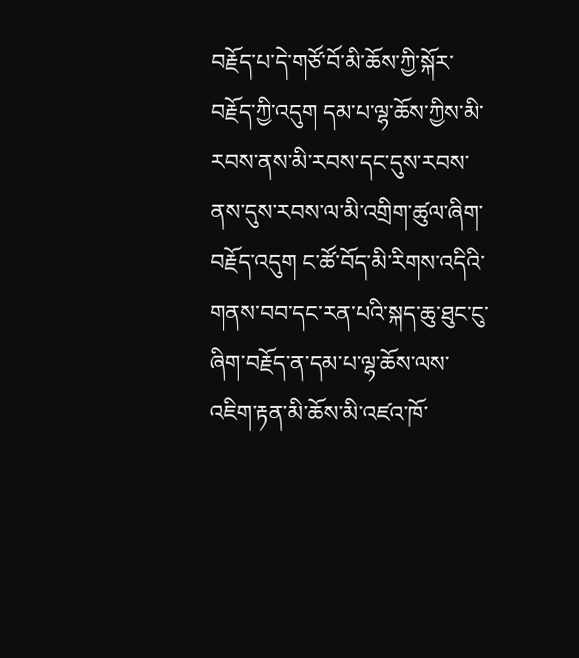བརྗོད་པ་དེ་གཙོ་བོ་མི་ཆོས་ཀྱི་སྐོར་བརྗོད་ཀྱི་འདུག དམ་པ་ལྷ་ཆོས་ཀྱིས་མི་རབས་ནས་མི་རབས་དང་དུས་རབས་ནས་དུས་རབས་ལ་མི་འགྲིག་ཚུལ་ཞིག་བརྗོད་འདུག ང་ཚོ་བོད་མི་རིགས་འདིའི་གནས་བབ་དང་རན་པའི་སྐད་ཆུ་ཐུང་ངུ་ཞིག་བརྗོད་ན་དམ་པ་ལྷ་ཆོས་ལས་འཇིག་རྟན་མི་ཆོས་མི་འཛའ་ཁོ་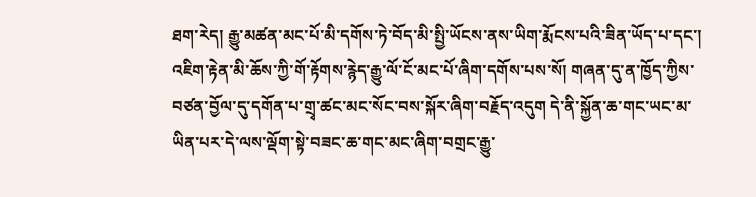ཐག་རེད། རྒྱུ་མཚན་མང་པོ་མི་དགོས་ཏེ་བོད་མི་སྤྱི་ཡོངས་ནས་ཡིག་རྨོངས་པའི་ཟིན་ཡོད་པ་དང་། འཇིག་རྟེན་མི་ཆོས་ཀྱི་གོ་རྟོགས་རྙེད་རྒྱུ་ལོ་ངོ་མང་པོ་ཞིག་དགོས་པས་སོ། གཞན་དུ་ན་ཁྱོད་ཀྱིས་བཙན་བྱོལ་དུ་དགོན་པ་གྲྭ་ཚང་མང་སོང་བས་སྐོར་ཞིག་བརྗོད་འདུག དེ་ནི་སྐྱོན་ཆ་གང་ཡང་མ་ཡིན་པར་དེ་ལས་ལྡོག་སྟེ་བཟང་ཆ་གང་མང་ཞིག་བགྲང་རྒྱུ་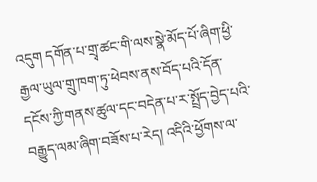འདུག དགོན་པ་གྲྭ་ཚང་གི་ལས་སྣེ་མོད་པོ་ཞིག་ཕྱི་རྒྱལ་ཡུལ་གྲུ་ཁག་ཏུ་ཕེབས་ནས་བོད་པའི་དོན་དངོས་ཀྱི་གནས་ཚུལ་དང་བདེན་པ་ར་སྤྲོད་བྱེད་པའི་བརྒྱུད་ལམ་ཞིག་བཟོས་པ་རེད། འདིའི་ཕྱོགས་ལ་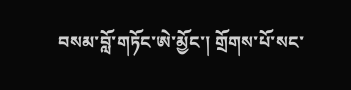བསམ་བློ་གཏོང་ཨེ་མྱོང་། གྲོགས་པོ་སང་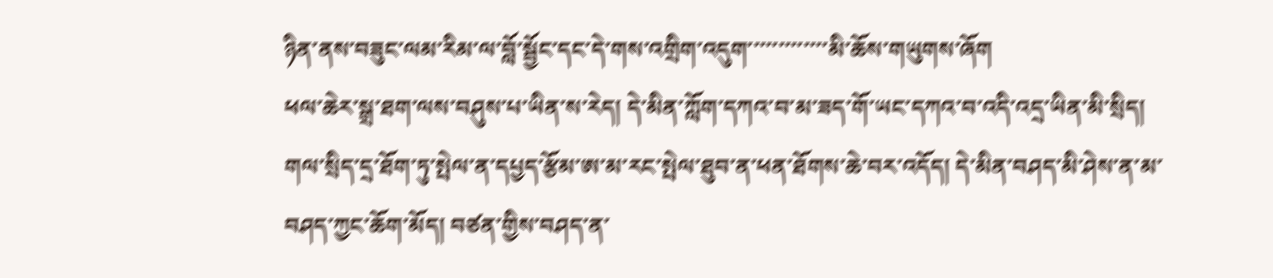ཉིན་ནས་བཟུང་ལམ་རིམ་ལ་བློ་སྦྱོང་དང་དེ་གས་འགྲིག་འདུག་་་་་་་་་་་་་མི་ཆོས་གཡུགས་ཞོག
ཕལ་ཆེར་སྒྲ་ཐག་ལས་བཤུས་པ་ཡིན་ས་རེད། དེ་མིན་ཀློག་དཀའ་བ་མ་ཟད་གོ་ཡང་དཀའ་བ་འདི་འདྲ་ཡིན་མི་སྲིད། གལ་སྲིད་དྲ་ཐོག་ཏུ་སྤེལ་ན་དཔྱད་རྩོམ་ཨ་མ་རང་སྤེལ་ཐུབ་ན་ཕན་ཐོགས་ཆེ་བར་འདོད། དེ་མིན་བཤད་མི་ཤེས་ན་མ་བཤད་ཀྱང་ཆོག་མོད། བཙན་གྱིས་བཤད་ན་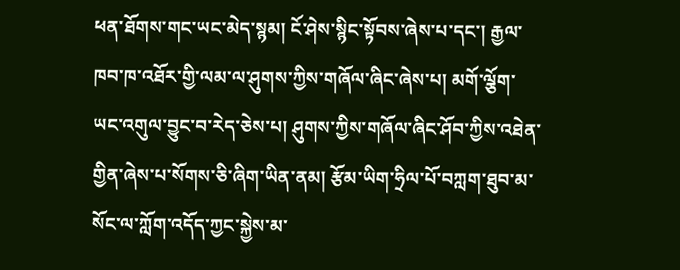ཕན་ཐོགས་གང་ཡང་མེད་སྙམ། ངོ་ཤེས་སྙིང་སྟོབས་ཞེས་པ་དང་། རྒྱལ་ཁབ་ཁ་འཐོར་གྱི་ལམ་ལ་ཤུགས་ཀྱིས་གཞོལ་ཞིང་ཞེས་པ། མགོ་ལྕོག་ཡང་འགུལ་བྱུང་བ་རེད་ཅེས་པ། ཤུགས་ཀྱིས་གཞོལ་ཞིང་ཤོབ་ཀྱིས་འཐེན་གྱིན་ཞེས་པ་སོགས་ཅི་ཞིག་ཡིན་ནམ། རྩོམ་ཡིག་ཧྲིལ་པོ་བཀླག་ཐུབ་མ་སོང་ལ་ཀློག་འདོད་ཀྱང་སྐྱེས་མ་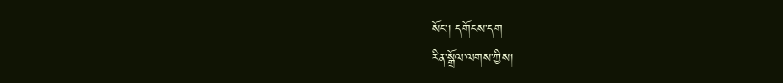སོང་། དགོངས་དག
རིན་སྒྲོལ་ལགས་ཀྱིས།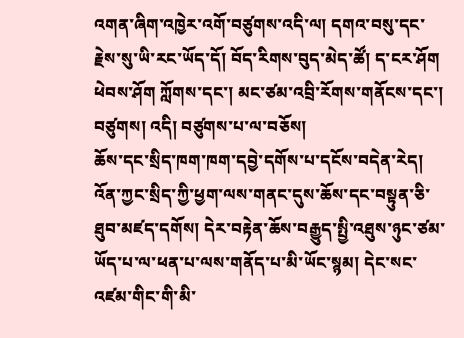འགན་ཞིག་འཁྱེར་འགོ་བཙུགས་འདི་ལ། དགའ་བསུ་དང་རྗེས་སུ་ཡི་རང་ཡོད་དོ། བོད་རིགས་བུད་མེད་ཚོ། ད་ངར་ཤོག ཕེབས་ཤོག ཀློགས་དང་། མང་ཙམ་འབྲི་རོགས་གནོངས་དང་།
བཙུགས། འདི། བཙུགས་པ་ལ་བཅོས།
ཆོས་དང་སྲིད་ཁག་ཁག་དབྱེ་དགོས་པ་དངོས་བདེན་རེད། འོན་ཀྱང་སྲིད་ཀྱི་ཕྱག་ལས་གནང་དུས་ཆོས་དང་བསྟུན་ཅི་ཐུབ་མཛད་དགོས། དེར་བརྟེན་ཆོས་བརྒྱུད་སྤྱི་འཐུས་ཉུང་ཙམ་ཡོད་པ་ལ་ཕན་པ་ལས་གནོད་པ་མི་ཡོང་སྙམ། དེང་སང་འཛམ་གིང་གི་མི་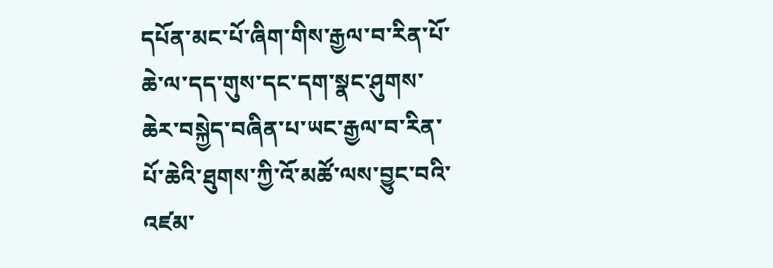དཔོན་མང་པོ་ཞིག་གིས་རྒྱལ་བ་རིན་པོ་ཆེ་ལ་དད་གུས་དང་དག་སྣང་ཤུགས་ཆེར་བསྐྱེད་བཞིན་པ་ཡང་རྒྱལ་བ་རིན་པོ་ཆེའི་ཐུགས་ཀྱི་འོ་མཚོ་ལས་བྱུང་བའི་འཛམ་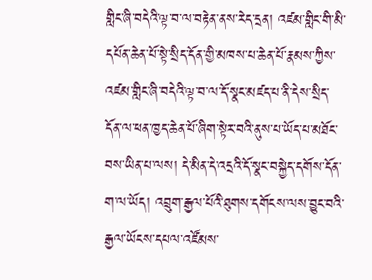གླིང་ཞི་བདེའི་ལྟ་བ་ལ་བརྟེན་ནས་རེད་དྲན། འཛམ་གླིང་གི་མི་དཔོན་ཆེན་པོ་སྟེ་སྲིད་དོན་གྱི་མཁས་པ་ཆེན་པོ་རྣམས་ཀྱིས་འཛམ་གླིང་ཞི་བདེའི་ལྟ་བ་ལ་དོ་སྣང་མཛད་པ་ནི་དེས་སྲིད་དོན་ལ་ཕན་ཁྱད་ཆེན་པོ་ཞིག་སྟེར་བའི་ནུས་པ་ཡོད་པ་མཐོང་བས་ཡིན་པ་ལས། དེ་མིན་དེ་འདྲའི་དོ་སྣང་བསྐྱེད་དགོས་དོན་ག་ལ་ཡོད། འབྲུག་རྒྱལ་པོའི་ཐུགས་དགོངས་ལས་བྱུང་བའི་རྒྱལ་ཡོངས་དཔལ་འཛོམས་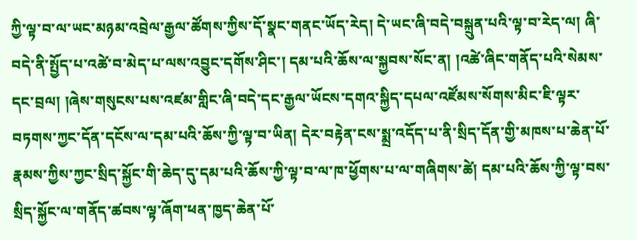ཀྱི་ལྟ་བ་ལ་ཡང་མཉམ་འབྲེལ་རྒྱལ་ཚོགས་ཀྱིས་དོ་སྣང་གནང་ཡོད་རེད། དེ་ཡང་ཞི་བདེ་བསྐྲུན་པའི་ལྟ་བ་རེད་ལ། ཞི་བདེ་ནི་སྤྱོད་པ་འཚེ་བ་མེད་པ་ལས་འབྱུང་དགོས་ཤིང་། དམ་པའི་ཆོས་ལ་སྐྱབས་སོང་ན། །འཚེ་ཞིང་གནོད་པའི་སེམས་དང་བྲལ། །ཞེས་གསུངས་པས་འཛམ་གླིང་ཞི་བདེ་དང་རྒྱལ་ཡོངས་དགའ་སྐྱིད་དཔལ་འཛོམས་སོགས་མིང་ཇི་ལྟར་བཏགས་ཀྱང་དོན་དངོས་ལ་དམ་པའི་ཆོས་ཀྱི་ལྟ་བ་ཡིན། དེར་བརྟེན་ངས་སྨྲ་འདོད་པ་ནི་སྲིད་དོན་གྱི་མཁས་པ་ཆེན་པོ་རྣམས་ཀྱིས་ཀྱང་སྲིད་སྐྱོང་གི་ཆེད་དུ་དམ་པའི་ཆོས་ཀྱི་ལྟ་བ་ལ་ཁ་ཕྱོགས་པ་ལ་གཞིགས་ཚེ། དམ་པའི་ཆོས་ཀྱི་ལྟ་བས་སྲིད་སྐྱོང་ལ་གནོད་ཚབས་ལྟ་ཞོག་ཕན་ཁྱད་ཆེན་པོ་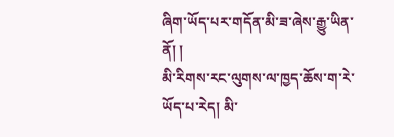ཞིག་ཡོད་པར་གདོན་མི་ཟ་ཞེས་རྒྱུ་ཡིན་ནོ། །
མི་རིགས་རང་ལུགས་ལ་ཁྱད་ཆོས་ག་རེ་ཡོད་པ་རེད། མི་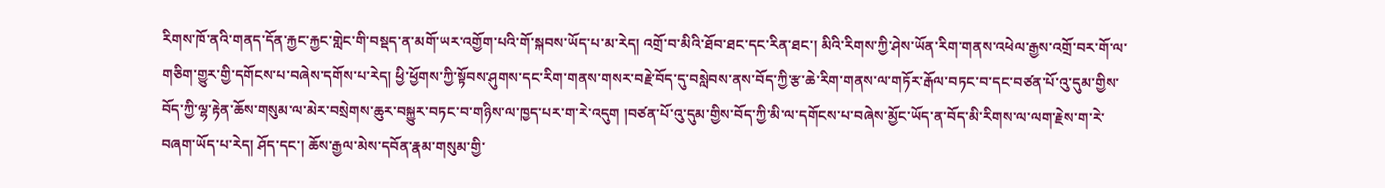རིགས་ཁོ་ནའི་གནད་དོན་རྐྱང་རྐྱང་གླེང་གི་བསྡད་ན་མགོ་ཡར་འགྱོག་པའི་གོ་སྐབས་ཡོད་པ་མ་རེད། འགྲོ་བ་མིའི་ཐོབ་ཐང་དང་རིན་ཐང་། མིའི་རིགས་ཀྱི་ཤེས་ཡོན་རིག་གནས་འཕེལ་རྒྱས་འགྲོ་བར་གོ་ལ་གཅིག་གྱུར་གྱི་དགོངས་པ་བཞེས་དགོས་པ་རེད། ཕྱི་ཕྱོགས་ཀྱི་སྟོབས་ཤུགས་དང་རིག་གནས་གསར་བརྗེ་བོད་དུ་བསླེབས་ནས་བོད་ཀྱི་རྩ་ཆེ་རིག་གནས་ལ་གཏོར་རྒོལ་བཏང་བ་དང་བཙན་པོ་འུ་དུམ་གྱིས་བོད་ཀྱི་ལྷ་རྟེན་ཆོས་གསུམ་ལ་མེར་བསྲེགས་ཆུར་བསྐྱུར་བཏང་བ་གཉིས་ལ་ཁྱད་པར་ག་རེ་འདུག །བཙན་པོ་འུ་དུམ་གྱིས་བོད་ཀྱི་མི་ལ་དགོངས་པ་བཞེས་མྱོང་ཡོད་ན་བོད་མི་རིགས་ལ་ལག་རྗེས་ག་རེ་བཞག་ཡོད་པ་རེད། ཤོད་དང་། ཆོས་རྒྱལ་མེས་དབོན་རྣམ་གསུམ་གྱི་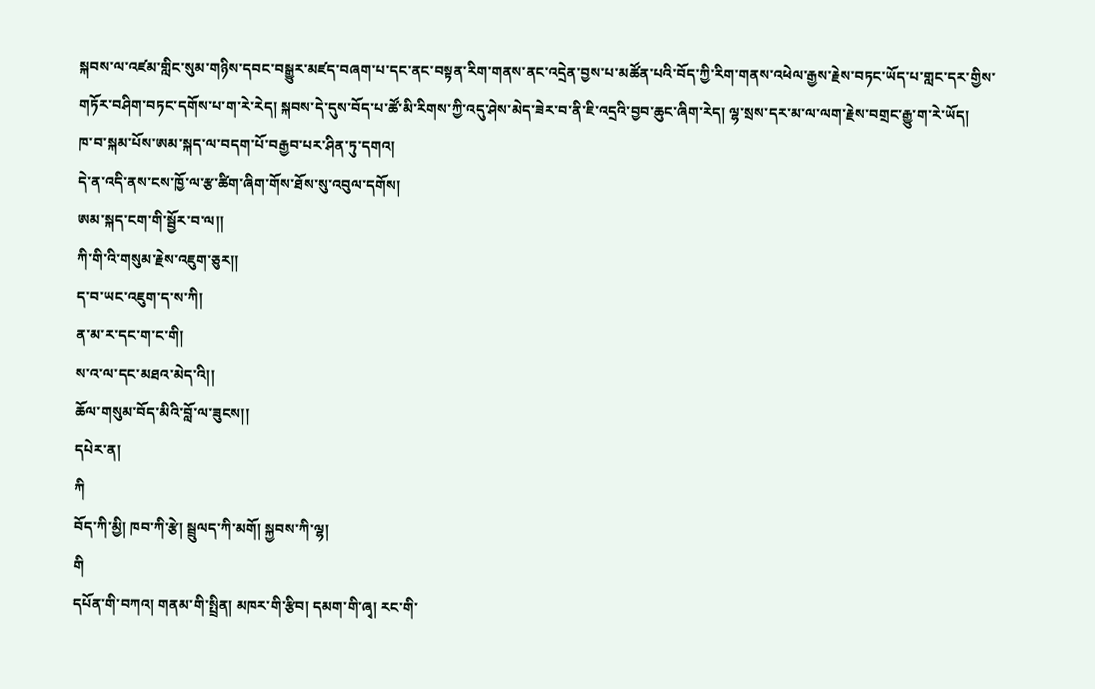སྐབས་ལ་འཛམ་གླིང་སུམ་གཉིས་དབང་བསྒྱུར་མཛད་བཞག་པ་དང་ནང་བསྟན་རིག་གནས་ནང་འདྲེན་བྱས་པ་མཚོན་པའི་བོད་ཀྱི་རིག་གནས་འཕེལ་རྒྱས་རྗེས་བཏང་ཡོད་པ་གླང་དར་གྱིས་གཏོར་བཤིག་བཏང་དགོས་པ་ག་རེ་རེད། སྐབས་དེ་དུས་བོད་པ་ཚོ་མི་རིགས་ཀྱི་འདུ་ཤེས་མེད་ཟེར་བ་ནི་ཇི་འདྲའི་བྱབ་ཆུང་ཞིག་རེད། ལྷ་སྲས་དར་མ་ལ་ལག་རྗེས་བགྲང་རྒྱུ་ག་རེ་ཡོད།
ཁ་བ་སྐམ་པོས་ཨམ་སྐད་ལ་བདག་པོ་བརྒྱབ་པར་ཤིན་ཏུ་དགའ།
དེ་ན་འདི་ནས་ངས་ཁྱོ་ལ་རྩ་ཚིག་ཞིག་གོས་ཐོས་སུ་འབུལ་དགོས།
ཨམ་སྐད་ངག་གི་སྦྱོར་བ་ལ།།
ཀི་གི་འི་གསུམ་རྗེས་འཇུག་ཅུར།།
ད་བ་ཡང་འཇུག་ད་ས་ཀི།
ན་མ་ར་དང་ག་ང་གི།
ས་འ་ལ་དང་མཐའ་མེད་འི།།
ཆོལ་གསུམ་བོད་མིའི་བློ་ལ་ཟུངས།།
དཔེར་ན།
ཀི
བོད་ཀི་མྱི། ཁབ་ཀི་རྩེ། སྦྲུལད་ཀི་མགོ། སྐྱབས་ཀི་ལྷ།
གི
དཔོན་གི་བཀའ། གནམ་གི་སྤྲིན། མཁར་གི་རྩིབ། དམག་གི་ཞྭ། རང་གི་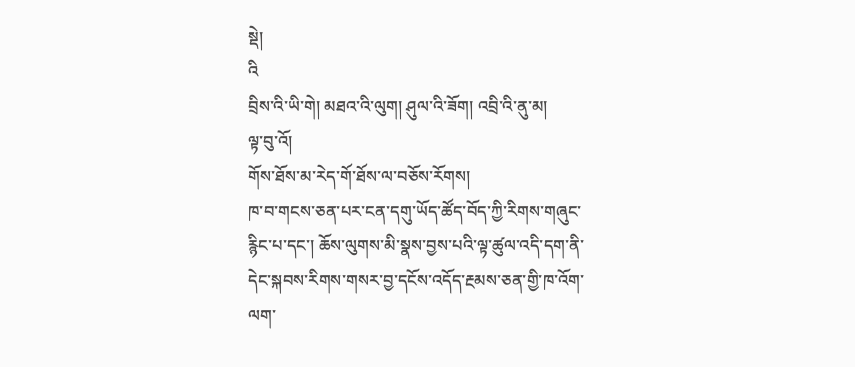སྡེ།
འི
བྲིས་འི་ཡི་གེ། མཐའ་འི་ལུག། ཤུལ་འི་ཟོག། འབྲི་འི་ནུ་མ།
ལྟ་བུ་འོ།
གོས་ཐོས་མ་རེད་གོ་ཐོས་ལ་བཅོས་རོགས།
ཁ་བ་གངས་ཅན་པར་ངན་དགུ་ཡོད་ཚོད་བོད་ཀྱི་རིགས་གཞུང་རྙིང་པ་དང་། ཆོས་ལུགས་མི་སྣས་བྱས་པའི་ལྟ་ཚུལ་འདི་དག་ནི་དེང་སྐབས་རིགས་གསར་བྱ་དངོས་འདོད་རྔམས་ཅན་གྱི་ཁ་འོག་ལག་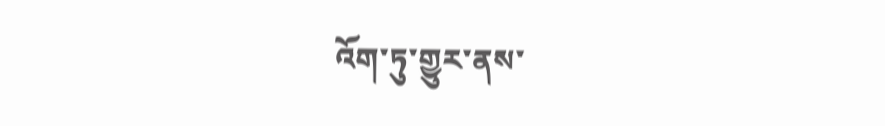འོག་ཏུ་གྱུར་ནས་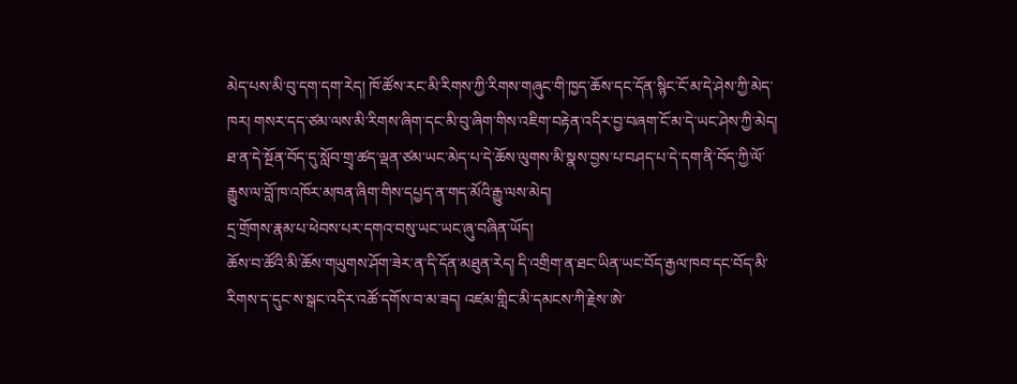མེད་པས་མི་བུ་དག་དག་རེད། ཁོ་ཚོས་རང་མི་རིགས་ཀྱི་རིགས་གཞུང་གི་ཁྱད་ཆོས་དང་དོན་སྙིང་ངོ་མ་དེ་ཤེས་ཀྱི་མེད་ཁར། གསར་དད་ཙམ་ལས་མི་རིགས་ཞིག་དང་མི་བུ་ཞིག་གིས་འཇིག་བརྟེན་འདིར་བྱ་བཞག་ངོ་མ་དེ་ཡང་ཤེས་ཀྱི་མེད། ཐ་ན་དེ་སྔོན་བོད་དུ་སློབ་གྲྭ་ཚད་ལྡན་ཙམ་ཡང་མེད་པ་དེ་ཆོས་ལུགས་མི་སྣས་བྱས་པ་བཤད་པ་དེ་དག་ནི་བོད་ཀྱི་ལོ་རྒྱུས་ལ་བློ་ཁ་འཁོར་མཁན་ཞིག་གིས་དཔྱད་ན་གད་མོའི་རྒྱུ་ལས་མེད།
དྲ་གྲོགས་རྣམ་པ་ཕེབས་པར་དགའ་བསུ་ཡང་ཡང་ཞུ་བཞིན་ཡོད།
ཆོས་བ་ཚོའི་མི་ཆོས་གཡུགས་ཤོག་ཟེར་ན་དི་དོན་མཐུན་རེད། དི་འགྲིག་ན་ཐང་ཡིན་ཡང་བོད་རྒྱལ་ཁབ་དང་བོད་མི་རིགས་ད་དུང་ས་སྒང་འདིར་འཚོ་དགོས་བ་མ་ཟད། འཛམ་གླིང་མི་དམངས་ཀི་རྗེས་ཨེ་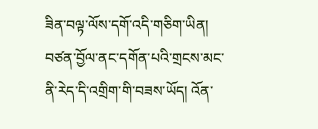ཟིན་བལྟ་ལོས་དགོ་འདི་གཅིག་ཡིན། བཙན་བྱོལ་ནང་དགོན་པའི་གྲངས་མང་ནི་རེད་དི་འགྲིག་གི་བཟས་ཡོད། འོན་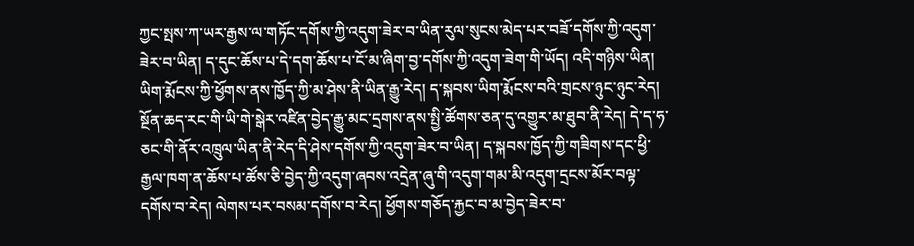ཀྱང་སྤས་ཀ་ཡར་རྒྱས་ལ་གཏོང་དགོས་ཀྱི་འདུག་ཟེར་བ་ཡིན་རུལ་སུངས་མེད་པར་བཟོ་དགོས་ཀྱི་འདུག་ཟེར་བ་ཡིན། ད་དུང་ཆོས་པ་དེ་དག་ཆོས་པ་ངོ་མ་ཞིག་བྱ་དགོས་ཀྱི་འདུག་ཟེག་གི་ཡོད། འདི་གཉིས་ཡིན། ཡིག་རྨོངས་ཀྱི་ཕྱོགས་ནས་ཁྱོད་ཀྱི་མ་ཤེས་ནི་ཡིན་རྒྱུ་རེད། ད་སྐབས་ཡིག་རྨོངས་བའི་གྲངས་ཉུང་ཉུང་རེད། སྔོན་ཆད་རང་གི་ཡི་གེ་སྒེར་འཛིན་བྱེད་རྒྱུ་མང་དྲགས་ནས་སྤྱི་ཚོགས་ཅན་དུ་འགྱུར་མ་ཐུབ་ནི་རེད། དེ་ད་ཧ་ཅང་གི་ནོར་འཁྲུལ་ཡིན་ནི་རེད་དི་ཤེས་དགོས་ཀྱི་འདུག་ཟེར་བ་ཡིན། ད་སྐབས་ཁྱོད་ཀྱི་གཟིགས་དང་ཕྱི་རྒྱལ་ཁག་ན་ཆོས་པ་ཚོས་ཅི་བྱེད་ཀྱི་འདུག་ཞབས་འདྲེན་ཞུ་གི་འདུག་གམ་མི་འདུག་དྲངས་མོར་བལྟ་དགོས་བ་རེད། ལེགས་པར་བསམ་དགོས་བ་རེད། ཕྱོགས་གཅོད་རྐྱང་བ་མ་བྱེད་ཟེར་བ་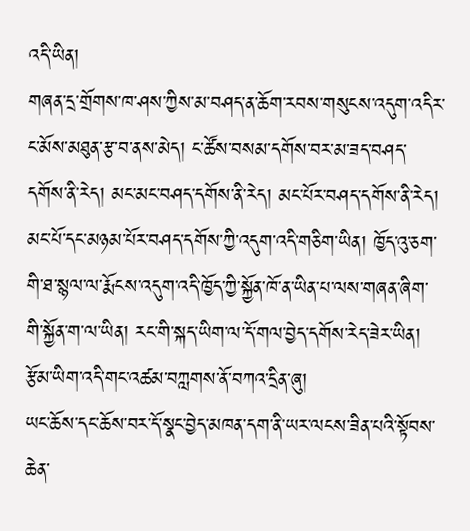འདི་ཡིན།
གཞན་དྲ་གྲོགས་ཁ་ཤས་ཀྱིས་མ་བཤད་ན་ཆོག་རབས་གསུངས་འདུག་འདིར་ང་མོས་མཐུན་རྩ་བ་ནས་མེད། ང་ཚོས་བསམ་དགོས་བར་མ་ཟད་བཤད་དགོས་ནི་རེད། མང་མང་བཤད་དགོས་ནི་རེད། མང་པོར་བཤད་དགོས་ནི་རེད། མང་པོ་དང་མཉམ་པོར་བཤད་དགོས་ཀྱི་འདུག་འདི་གཅིག་ཡིན། ཁྱོད་འུ་ཅག་གི་ཐ་སྙལ་ལ་རྨོངས་འདུག་འདི་ཁྱོད་ཀྱི་སྐྱོན་ཁོ་ན་ཡིན་པ་ལས་གཞན་ཞིག་གི་སྐྱོན་ག་ལ་ཡིན། རང་གི་སྐད་ཡིག་ལ་དོ་གལ་བྱེད་དགོས་རེད་ཟེར་ཡིན། རྩོམ་ཡིག་འདི་གང་འཚམ་བཀླགས་ནོ་བཀའ་དྲིན་ཞུ།
ཡང་ཆོས་དང་ཆོས་བར་དོ་སྣང་བྱེད་མཁན་དག་ནི་ཡར་ལངས་ཟིན་པའི་སྟོབས་ཆེན་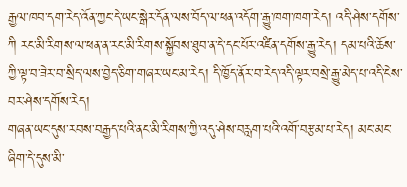རྒྱལ་ཁབ་དག་རེད་འོན་ཀྱང་དེ་ཡང་སྒེར་དོན་ལས་བོད་ལ་ཕན་འདོག་རྒྱུ་ཁག་ཁག་རེད། འདི་ཤེས་དགོས་ཀི རང་མི་རིགས་ལ་ཕན་ན་རང་མི་རིགས་སྐྱོབས་ཐུབ་ན་དེ་དང་པོར་འཛིན་དགོས་རྒྱུ་རེད། དམ་པའི་ཆོས་ཀྱི་ལྟ་བ་ཟེར་བ་སྲིད་ལས་བྱེད་ཅིག་གཞར་ཡང་མ་རེད། དི་ཁྱོད་ནོར་བ་རེད་འདི་ལྟར་བསྲེ་རྒྱུ་མེད་པ་འདི་ངེས་བར་ཤེས་དགོས་རེད།
གཞན་ཡང་དུས་རབས་བརྒྱད་པའི་ནང་མི་རིགས་ཀྱི་འདུ་ཤེས་བརླག་པའི་འགོ་བརྩམ་པ་རེད། མང་མང་ཞིག་དེ་དུས་མི་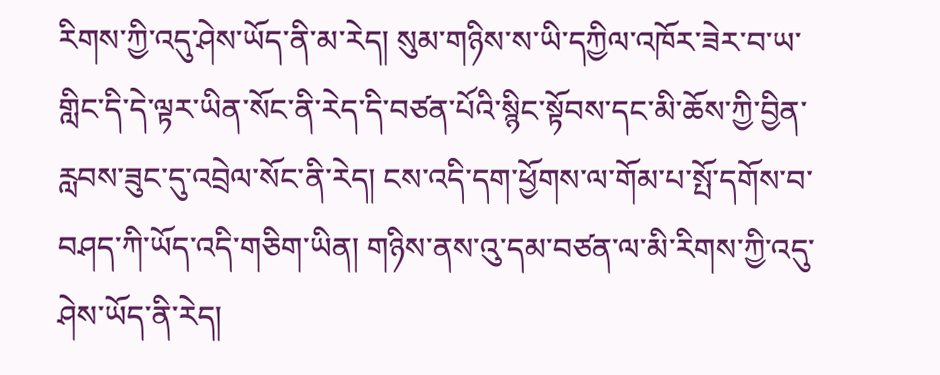རིགས་ཀྱི་འདུ་ཤེས་ཡོད་ནི་མ་རེད། སུམ་གཉིས་ས་ཡི་དཀྱིལ་འཁོར་ཟེར་བ་ཡ་གླིང་དི་དེ་ལྟར་ཡིན་སོང་ནི་རེད་དི་བཙན་པོའི་སྙིང་སྟོབས་དང་མི་ཆོས་ཀྱི་བྱིན་རླབས་ཟུང་དུ་འབྲེལ་སོང་ནི་རེད། ངས་འདི་དག་ཕྱོགས་ལ་གོམ་པ་སྤོ་དགོས་བ་བཤད་ཀི་ཡོད་འདི་གཅིག་ཡིན། གཉིས་ནས་འུ་དམ་བཙན་ལ་མི་རིགས་ཀྱི་འདུ་ཤེས་ཡོད་ནི་རེད།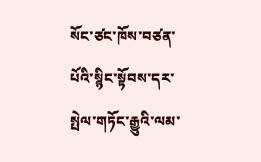སོང་ཙང་ཁོས་བཙན་པོའི་སྙིང་སྟོབས་དར་སྤེལ་གཏོང་རྒྱུའི་ལམ་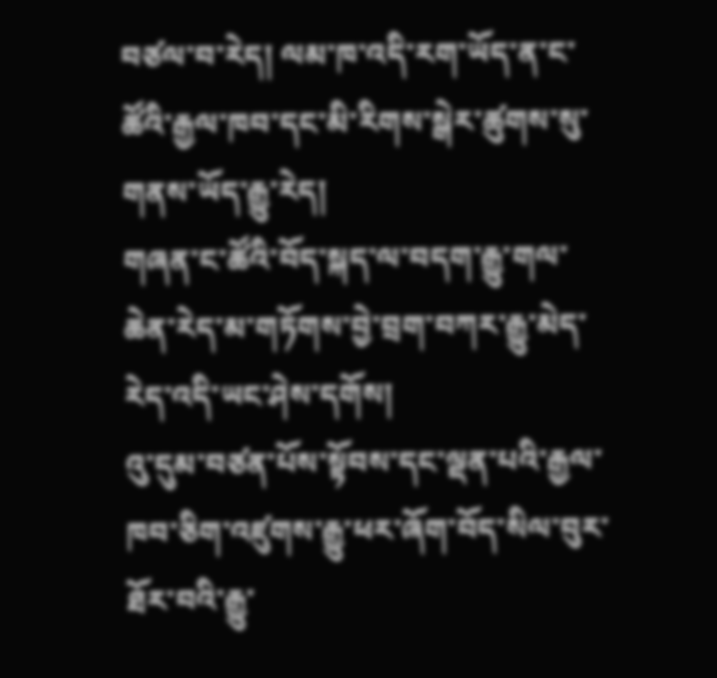བཙལ་བ་རེད། ལམ་ཁ་འདི་རག་ཡོད་ན་ང་ཚོའི་རྒྱལ་ཁབ་དང་མི་རིགས་སྒེར་ཚུགས་སུ་གནས་ཡོད་རྒྱུ་རེད།
གཞན་ང་ཚོའི་བོད་སྐད་ལ་བདག་རྒྱུ་གལ་ཆེན་རེད་མ་གཏོགས་བྱེ་བྲག་བཀར་རྒྱུ་མེད་རེད་འདི་ཡང་ཤེས་དགོས།
འུ་དུམ་བཙན་པོས་སྟོབས་དང་ལྡན་པའི་རྒྱལ་ཁབ་ཅིག་འཛུགས་རྒྱུ་ཕར་ཞོག་བོད་སིལ་བུར་ཐོར་བའི་རྒྱུ་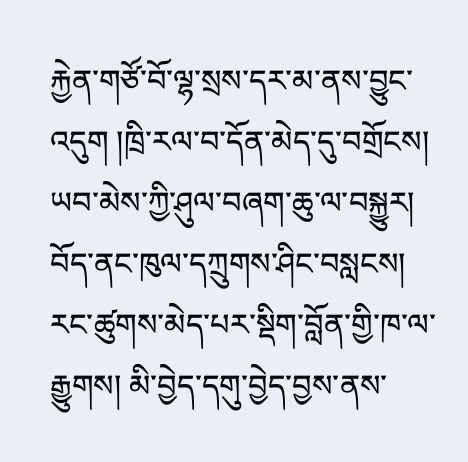རྐྱེན་གཙོ་བོ་ལྷ་སྲས་དར་མ་ནས་བྱུང་འདུག །ཁྲི་རལ་བ་དོན་མེད་དུ་བགྲོངས། ཡབ་མེས་ཀྱི་ཤུལ་བཞག་ཆུ་ལ་བསྐྱུར། བོད་ནང་ཁུལ་དཀྲུགས་ཤིང་བསླངས། རང་ཚུགས་མེད་པར་སྡིག་བློན་གྱི་ཁ་ལ་རྒྱུགས། མི་བྱེད་དགུ་བྱེད་བྱས་ནས་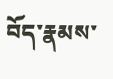བོད་རྣམས་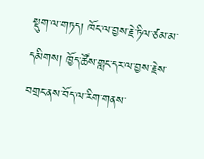སྡུག་ལ་གཏད། ཁོང་ལ་བྱས་རྗེ་ཏིལ་ཙམ་མ་དམིགས། ཁྱོད་ཚོས་གླང་དར་ལ་བྱས་རྗེས་བགྲང་ནས་བོད་ལ་རིག་གནས་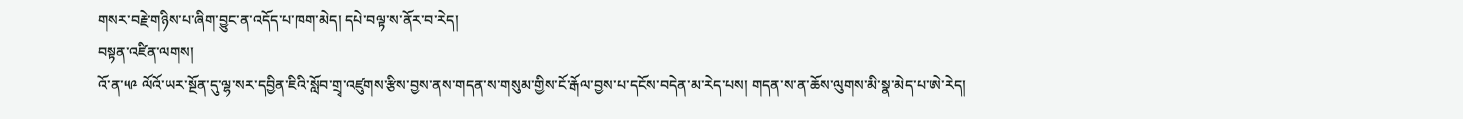གསར་བརྗེ་གཉིས་པ་ཞིག་བྱུང་ན་འདོད་པ་ཁག་མེད། དཔེ་བལྟ་ས་ནོར་བ་རེད།
བསྟན་འཛིན་ལགས།
འོ་ན་༥༩ ལོའོ་ཡར་སྔོན་དུ་ལྷ་སར་དབྱིན་ཇིའི་སློབ་གྲྭ་འཛུགས་རྩིས་བྱས་ནས་གདན་ས་གསུམ་གྱིས་ངོ་རྒོལ་བྱས་པ་དངོས་བདེན་མ་རེད་པས། གདན་ས་ན་ཆོས་ལུགས་མི་སྣ་མེད་པ་ཨེ་རེད།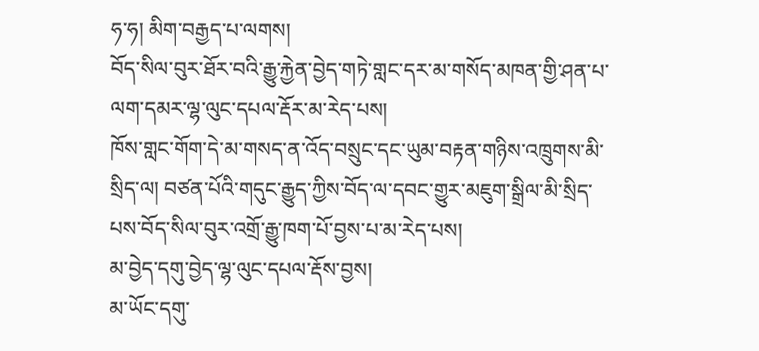ཧ་ཧ། མིག་བརྒྱད་པ་ལགས།
བོད་སིལ་བུར་ཐོར་བའི་རྒྱུ་རྐྱེན་བྱེད་གཏེ་གླང་དར་མ་གསོད་མཁན་གྱི་ཤན་པ་ལག་དམར་ལྷ་ལུང་དཔལ་རྡོར་མ་རེད་པས།
ཁོས་གླང་གོག་དེ་མ་གསད་ན་འོད་བསྲུང་དང་ཡུམ་བརྟན་གཉིས་འཁྲུགས་མི་སྲིད་ལ། བཙན་པོའི་གདུང་རྒྱུད་ཀྱིས་བོད་ལ་དབང་གྱུར་མཇུག་སྒྲིལ་མི་སྲིད་པས་བོད་སིལ་བུར་འགྲོ་རྒྱུ་ཁག་པོ་བྱས་པ་མ་རེད་པས།
མ་བྱེད་དགུ་བྱེད་ལྷ་ལུང་དཔལ་རྡོས་བྱས།
མ་ཡོང་དགུ་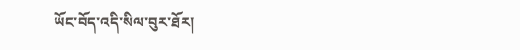ཡོང་བོད་འདི་སིལ་བུར་ཐོར།